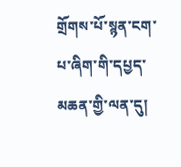གྲོགས་པོ་སྙན་ངག་པ་ཞིག་གི་དཔྱད་མཆན་གྱི་ལན་དུ།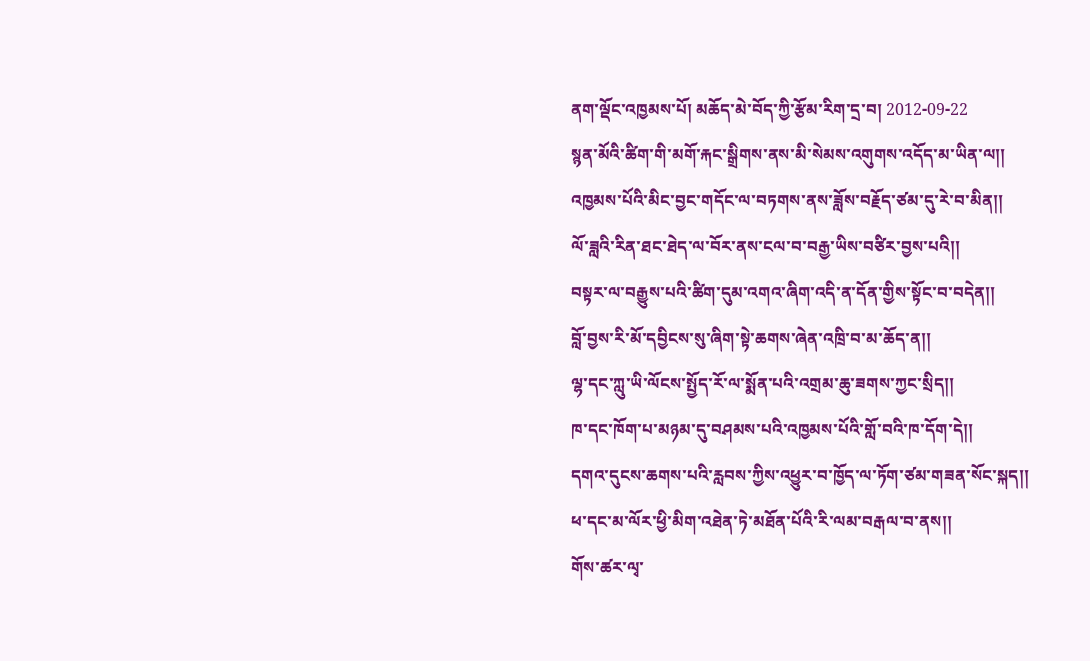ནག་ལྡོང་འཁྱམས་པོ། མཆོད་མེ་བོད་ཀྱི་རྩོམ་རིག་དྲ་བ། 2012-09-22
སྙན་མོའི་ཚིག་གི་མགོ་རྐང་སྒྲིགས་ནས་མི་སེམས་འགུགས་འདོད་མ་ཡིན་ལ།།
འཁྱམས་པོའི་མིང་བྱང་གདོང་ལ་བཏགས་ནས་ཟློས་བརྗོད་ཙམ་དུ་རེ་བ་མིན།།
ལོ་ཟླའི་རིན་ཐང་ཐེད་ལ་བོར་ནས་ངལ་བ་བརྒྱ་ཡིས་བཙིར་བྱས་པའི།།
བསྟར་ལ་བརྒྱུས་པའི་ཚིག་དུམ་འགའ་ཞིག་འདི་ན་དོན་གྱིས་སྟོང་བ་བདེན།།
བློ་བྱས་རི་མོ་དབྱིངས་སུ་ཞིག་སྟེ་ཆགས་ཞེན་འཁྲི་བ་མ་ཆོད་ན།།
ལྷ་དང་ཀླུ་ཡི་ལོངས་སྤྱོད་རོ་ལ་སྨོན་པའི་འགྲམ་ཆུ་ཟགས་ཀྱང་སྲིད།།
ཁ་དང་ཁོག་པ་མཉམ་དུ་བཤམས་པའི་འཁྱམས་པོའི་གློ་བའི་ཁ་དོག་དེ།།
དགའ་དུངས་ཆགས་པའི་རླབས་ཀྱིས་འཕྱུར་བ་ཁྱོད་ལ་ཏོག་ཙམ་གཟན་སོང་སྐད།།
ཕ་དང་མ་ལོར་ཕྱི་མིག་འཐེན་ཏེ་མཐོན་པོའི་རི་ལམ་བརྒལ་བ་ནས།།
གོས་ཚར་ལྭ་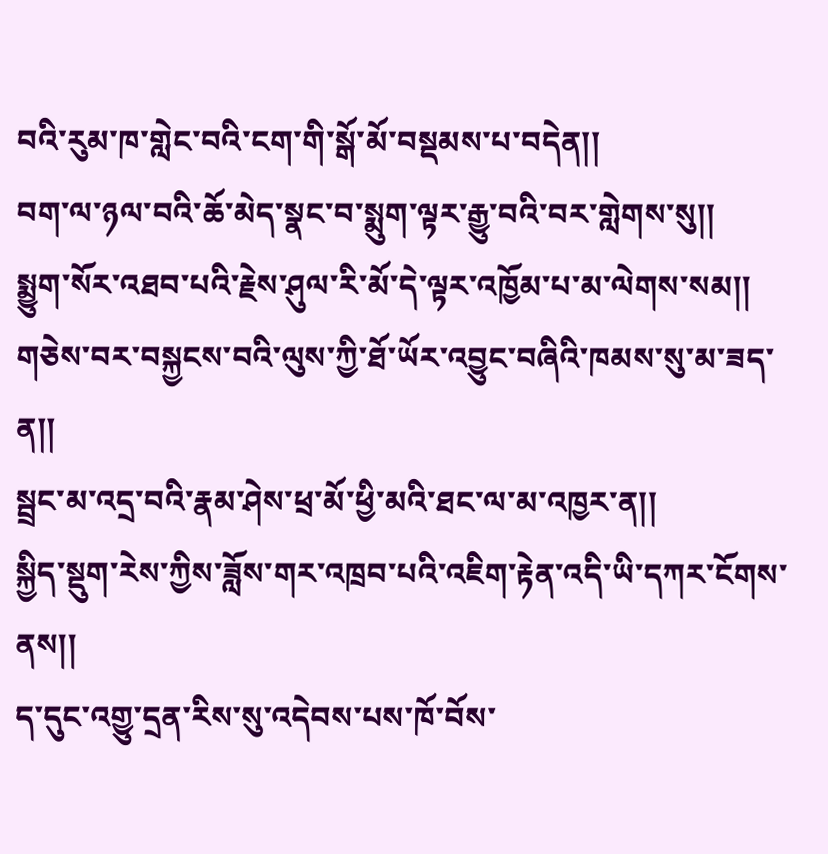བའི་རུམ་ཁ་གླེང་བའི་ངག་གི་སྒོ་མོ་བསྡམས་པ་བདེན།།
བག་ལ་ཉལ་བའི་ཆོ་མེད་སྣང་བ་སྨུག་ལྟར་རྒྱུ་བའི་བར་གླེགས་སུ།།
སྨྱུག་སོར་འཐབ་པའི་རྗེས་ཤུལ་རི་མོ་དེ་ལྟར་འཁྱོམ་པ་མ་ལེགས་སམ།།
གཅེས་བར་བསྐྱངས་བའི་ལུས་ཀྱི་ཐོ་ཡོར་འབྱུང་བཞིའི་ཁམས་སུ་མ་ཟད་ན།།
སྦྲང་མ་འདྲ་བའི་རྣམ་ཤེས་ཕྲ་མོ་ཕྱི་མའི་ཐང་ལ་མ་འཁྱར་ན།།
སྐྱིད་སྡུག་རེས་ཀྱིས་ཟློས་གར་འཁྲབ་པའི་འཇིག་རྟེན་འདི་ཡི་དཀར་ངོགས་ནས།།
ད་དུང་འགྱུ་དྲན་རིས་སུ་འདེབས་པས་ཁོ་བོས་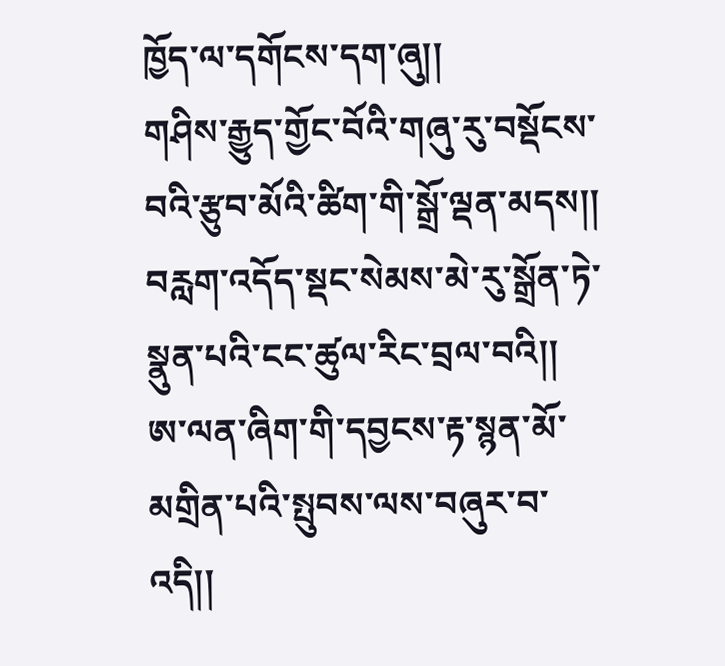ཁྱོད་ལ་དགོངས་དག་ཞུ།།
གཤིས་རྒྱུད་གྱོང་བོའི་གཞུ་རུ་བསྡོངས་བའི་རྩུབ་མོའི་ཚིག་གི་སྒྲོ་ལྡན་མདས།།
བརླག་འདོད་སྡང་སེམས་མེ་རུ་སྒྲོན་ཏེ་སྣུན་པའི་ངང་ཚུལ་རིང་བྲལ་བའི།།
ཨ་ལན་ཞིག་གི་དབྱངས་རྟ་སྙན་མོ་མགྲིན་པའི་སྤུབས་ལས་བཞུར་བ་འདི།།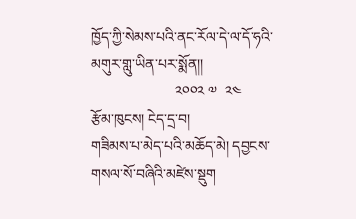ཁྱོད་ཀྱི་སེམས་པའི་ནང་རོལ་དེ་ལ་དོ་ཧའི་མགུར་གླུ་ཡིན་པར་སྨོན།།
                       ༢༠༠༢ ༧  ༢༤
རྩོམ་ཁུངས། ངེད་དྲ་བ།
གཟིམས་པ་མེད་པའི་མཆོད་མེ། དབྱངས་གསལ་སོ་བཞིའི་མཛེས་སྡུག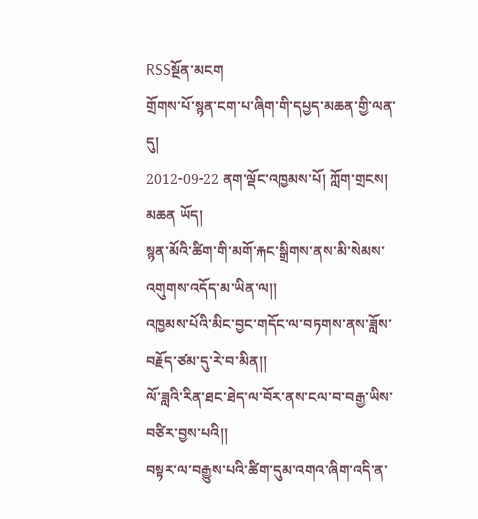RSSསྔོན་མངག
གྲོགས་པོ་སྙན་ངག་པ་ཞིག་གི་དཔྱད་མཆན་གྱི་ལན་དུ།
2012-09-22 ནག་ལྡོང་འཁྱམས་པོ། ཀློག་གྲངས། མཆན ཡོད།
སྙན་མོའི་ཚིག་གི་མགོ་རྐང་སྒྲིགས་ནས་མི་སེམས་འགུགས་འདོད་མ་ཡིན་ལ།།
འཁྱམས་པོའི་མིང་བྱང་གདོང་ལ་བཏགས་ནས་ཟློས་བརྗོད་ཙམ་དུ་རེ་བ་མིན།།
ལོ་ཟླའི་རིན་ཐང་ཐེད་ལ་བོར་ནས་ངལ་བ་བརྒྱ་ཡིས་བཙིར་བྱས་པའི།།
བསྟར་ལ་བརྒྱུས་པའི་ཚིག་དུམ་འགའ་ཞིག་འདི་ན་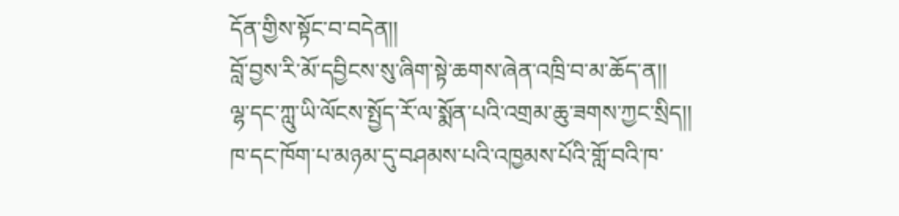དོན་གྱིས་སྟོང་བ་བདེན།།
བློ་བྱས་རི་མོ་དབྱིངས་སུ་ཞིག་སྟེ་ཆགས་ཞེན་འཁྲི་བ་མ་ཆོད་ན།།
ལྷ་དང་ཀླུ་ཡི་ལོངས་སྤྱོད་རོ་ལ་སྨོན་པའི་འགྲམ་ཆུ་ཟགས་ཀྱང་སྲིད།།
ཁ་དང་ཁོག་པ་མཉམ་དུ་བཤམས་པའི་འཁྱམས་པོའི་གློ་བའི་ཁ་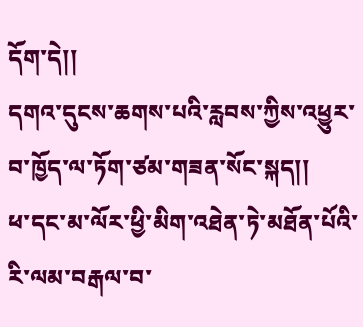དོག་དེ།།
དགའ་དུངས་ཆགས་པའི་རླབས་ཀྱིས་འཕྱུར་བ་ཁྱོད་ལ་ཏོག་ཙམ་གཟན་སོང་སྐད།།
ཕ་དང་མ་ལོར་ཕྱི་མིག་འཐེན་ཏེ་མཐོན་པོའི་རི་ལམ་བརྒལ་བ་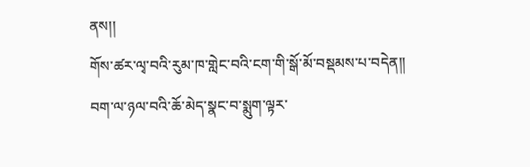ནས།།
གོས་ཚར་ལྭ་བའི་རུམ་ཁ་གླེང་བའི་ངག་གི་སྒོ་མོ་བསྡམས་པ་བདེན།།
བག་ལ་ཉལ་བའི་ཆོ་མེད་སྣང་བ་སྨུག་ལྟར་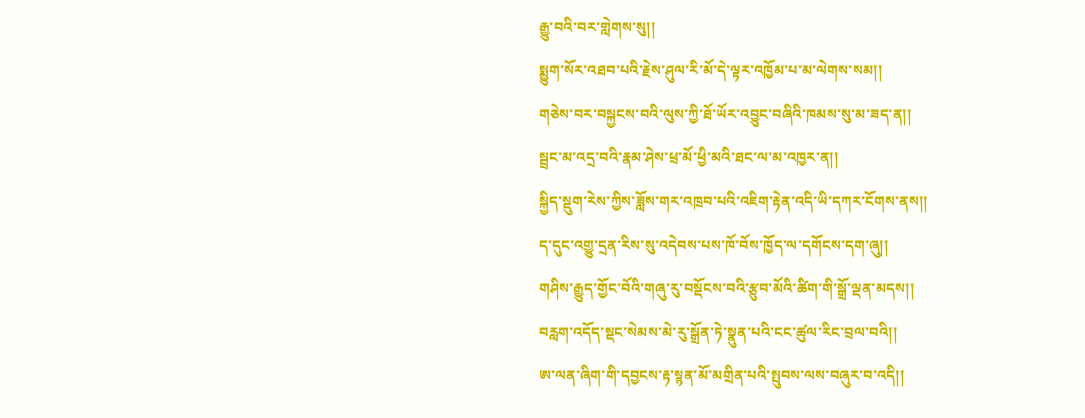རྒྱུ་བའི་བར་གླེགས་སུ།།
སྨྱུག་སོར་འཐབ་པའི་རྗེས་ཤུལ་རི་མོ་དེ་ལྟར་འཁྱོམ་པ་མ་ལེགས་སམ།།
གཅེས་བར་བསྐྱངས་བའི་ལུས་ཀྱི་ཐོ་ཡོར་འབྱུང་བཞིའི་ཁམས་སུ་མ་ཟད་ན།།
སྦྲང་མ་འདྲ་བའི་རྣམ་ཤེས་ཕྲ་མོ་ཕྱི་མའི་ཐང་ལ་མ་འཁྱར་ན།།
སྐྱིད་སྡུག་རེས་ཀྱིས་ཟློས་གར་འཁྲབ་པའི་འཇིག་རྟེན་འདི་ཡི་དཀར་ངོགས་ནས།།
ད་དུང་འགྱུ་དྲན་རིས་སུ་འདེབས་པས་ཁོ་བོས་ཁྱོད་ལ་དགོངས་དག་ཞུ།།
གཤིས་རྒྱུད་གྱོང་བོའི་གཞུ་རུ་བསྡོངས་བའི་རྩུབ་མོའི་ཚིག་གི་སྒྲོ་ལྡན་མདས།།
བརླག་འདོད་སྡང་སེམས་མེ་རུ་སྒྲོན་ཏེ་སྣུན་པའི་ངང་ཚུལ་རིང་བྲལ་བའི།།
ཨ་ལན་ཞིག་གི་དབྱངས་རྟ་སྙན་མོ་མགྲིན་པའི་སྤུབས་ལས་བཞུར་བ་འདི།།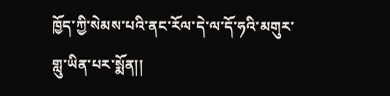ཁྱོད་ཀྱི་སེམས་པའི་ནང་རོལ་དེ་ལ་དོ་ཧའི་མགུར་གླུ་ཡིན་པར་སྨོན།།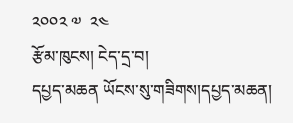༢༠༠༢ ༧  ༢༤
རྩོམ་ཁུངས། ངེད་དྲ་བ།
དཔྱད་མཆན ཡོངས་སུ་གཟིགས།དཔྱད་མཆན།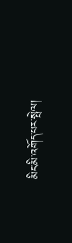མིང་མི་འགོད་པར་སྤེལ།